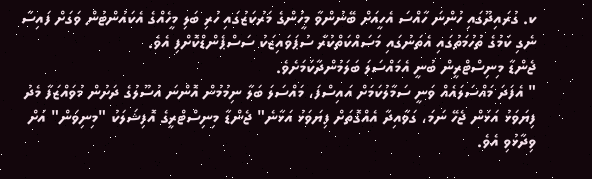ކ. ގުރައިދޫގައި ހުންނަ ހާއްސަ އެހީއަށް ބޭނުންވާ މީހުންގެ މަރުކަޒުގައި ހުރި ބަލި މީހެއްގެ އެކައުންޓުން ވަގަށް ފައިސާ ނެގި ކަމުގެ ތުހުމަތުގައި އެތަނުގައި މަސައްކަތްކުރާ ސުޕަވައިޒަކު ސަސްޕެންޑްކޮށްފި އެވެ.
ޖެންޑާ މިނިސްޓްރީން ބުނީ އެމައްސަލަ ބަލަމުންދާކަމަށެވެ.
" އެފަދަ މައްސަލައެއް ވަނީ ސަމާލުކަމަށް އައިސްފަ، މައްސަލަ ބަލާ ނިމުމުން އޮންނަ އުސޫލުގެ ދަށުން މުވައްޒަފާ މެދު ފިޔަވަޅު އަޅަން ޖެހޭ ނަމަ، ގަވާއިދާ އެއްގޮތަށް ފިޔަވަޅު އަޅާނެ" ޖެންޑާ މިނިސްޓްރީގެ އޮފިޝަލަކު "މިނިވަން" އަށް ވިދާޅުވި އެވެ.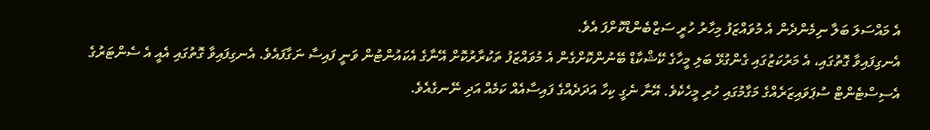އެ މައްސަލަ ބަލާ ނިމެންދެން އެ މުވައްޒަފު މިހާރު ހުރީ ސަޒްބެންޑްކޮށްފަ އެވެ.
އެނގިފައިވާ ގޮތުގައި، އެ މަރުކަޒުގައި ގެންގުޅޭ ބަލި މީހާގެ ކޭޝްކާޑް ބޭނުންކޮށްގެން އެ މުވައްޒަފު ތަކުރާރުކޮށް އޭނާގެ އެކައުންޓުން ވަނީ ފައިސާ ނަގާފައެވެ. އެނގިފައިވާ ގޮތުގައި އެއީ އެ ސެންޓަރުގެ އެސިސްޓެންޓް ސުޕަވައިޒަރެއްގެ މަގާމުގައި ހުރި މީހެކެވެ. އޭނާ ނެގީ ކިހާ އަދަދެއްގެ ފައިސާއެއް ކަމެއް އަދި ނޭނގެއެވެ.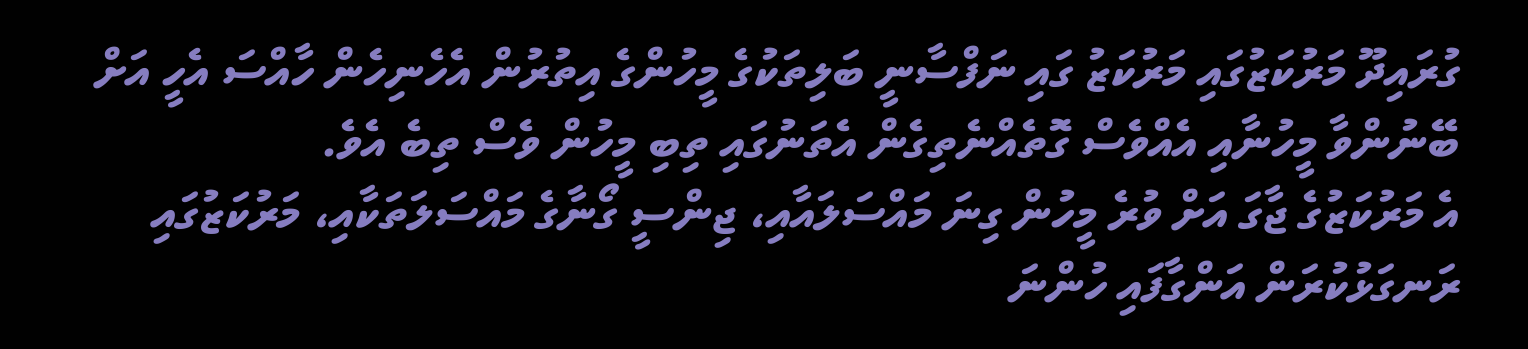ގުރައިދޫ މަރުކަޒުގައި މަރުކަޒު ގައި ނަފްސާނީ ބަލިތަކުގެ މީހުންގެ އިތުރުން އެހެނިހެން ހާއްސަ އެހީ އަށް ބޭނުންވާ މީހުނާއި އެއްވެސް ގޮތެއްނެތިގެން އެތަނުގައި ތިބި މީހުން ވެސް ތިބެ އެވެ.
އެ މަރުކަޒުގެ ޖާގަ އަށް ވުރެ މީހުން ގިނަ މައްސަލައާއި، ޖިންސީ ގޯނާގެ މައްސަލަތަކާއި، މަރުކަޒުގައި ރަނގަޅުކުރަން އަންގާފައި ހުންނަ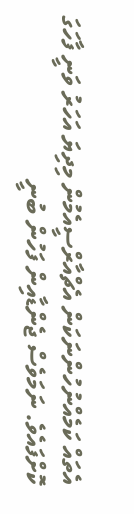އެތައް ކަމެއްނުހުންނަކަން އެޗްއާރްސީއެމުން މިދިޔަ އަހަރު ވަނީ ފާހަގަ ކޮށްފައެވެ. ނަމަވެސް ޖެންޑާއިން ފަހުން ބުނީ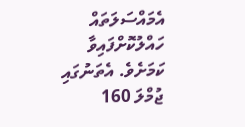އެމައްސަލަތައް ހައްލުކޮށްފައިވާ ކަމަށެވެ. އެތަނުގައި ޖުމްލަ 160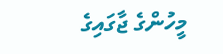މީހުންގެ ޖާގައިގެ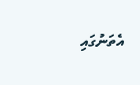އެތަނުގައި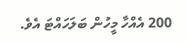200 އެއްހާ މީހުން ބަލަހައްޓަ އެވެ.